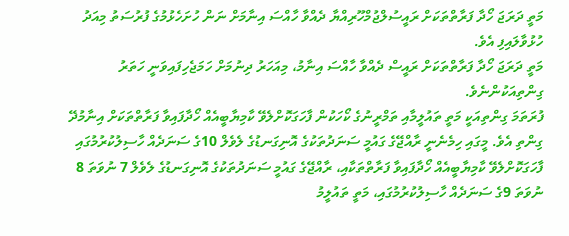މަތީ ދަރަޖަ ހޯދާ ފަރާތްތަކަށް ރައީސުލްޖުމްހޫރިއްޔާ ދެއްވާ ހާއްސަ އިނާމަށް ނަން ހުށަހެޅުމުގެ ފުރުސަތު މިއަދު ހުޅުވާލައިފި އެވެ.
މަތީ ދަރަޖަ ހޯދާ ފަރާތްތަކަށް ރައީސް ދެއްވާ ހާއްސަ އިނާމު، މިއަހަރު ދިނުމަށް ހަމަޖެހިފައިވަނީ ހަތަރު ގިންތިއަކުންނެވެ.
ފުރަތަމަ ގިންތިއަކީ މަތީ ތައުލީމާއި ތަމްރީނުގެ ކޯހަކުން ފާހަގަކޮށްލެވޭ ކާމިޔާބީއެއް ހޯދާފައިވާ ފަރާތްތަކަށް އިނާމުދޭ ގިންތި އެވެ. މީގައި ހިމެނެނީ ރާއްޖޭގެ ގައުމީ ސަނަދުތަކުގެ އޮނިގަނޑުގެ ލެވެލް 10ގެ ސަނަދެއް ހާސިލުކުރުމުގައި ފާހަގަކޮށްލެވޭ ކާމިޔާބީއެއް ހޯދާފައިވާ ފަރާތްތަކާއި، ރާއްޖޭގެ ގައުމީ ސަނަދުތަކުގެ އޮނިގަނޑުގެ ލެވެލް 7 ނުވަތަ 8 ނުވަތަ 9ގެ ސަނަދެއް ހާސިލުކުރުމުގައި، މަތީ ތައުލީމު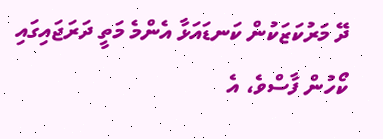ދޭ މަރުކަޒަކުން ކަނޑައަޅާ އެންމެ މަތީ ދަރަޖައިގައި ކޯހުން ފާސްވެ، އެ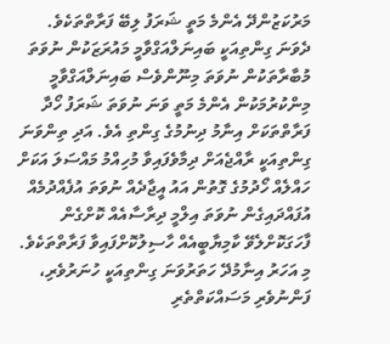މަރުކަޒުންދޭ އެންމެ މަތީ ޝަރަފު ލިބޭ ފަރާތްތަކެވެ.
ދެވަނަ ގިންތިއަކީ ބައިނަލްއަގްވާމީ މައުރަޒަކުން ނުވަތަ މުބާރާތަކުން ނުވަތަ މިނޫންވެސް ބައިނަލްއަގްވާމީ މިންކުރުމަކުން އެންމެ މަތީ ވަނަ ނުވަތަ ޝަރަފު ހޯދާ ފަރާތްތަކަށް އިނާމު ދިނުމުގެ ގިންތި އެވެ. އަދި ތިންވަނަ ގިންތިއަކީ ރާއްޖެއަށް ދިމާވެފައިވާ މުހިއްމު މައްސަލަ އަކަށް ހައްލެއް ހޯދުމުގެ ގޮތުން އައު އީޖާދެއް ނުވަތަ އުފެއްދުމެއް އުފައްދައިގެން ނުވަތަ އިލްމީ ދިރާސާއެއް ކޮށްގެން ފާހަގަކޮށްލެވޭ ކާމިޔާބީއެއް ހާސިލުކޮށްފައިވާ ފަރާތްތަކެވެ.
މި އަހަރު އިނާމުދޭ ހަތަރުވަނަ ގިންތިއަކީ ހުނަރުވެރި، ފަންނުވެރި މަސައްކަތްތެރި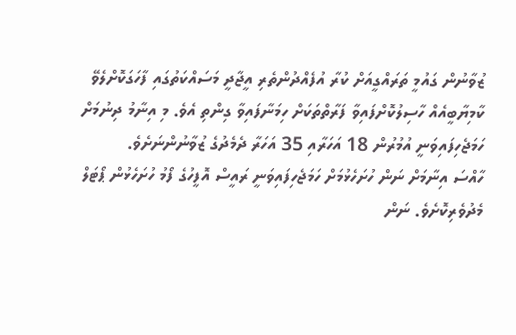ޒުވާނުން ގައުމީ ތަރައްގީއަށް ކުރާ އުފެއްދުންތެރި އީޖާދީ މަސައްކަތުގައި ފާހަގަކޮށްލެވޭ ކާމިޔާބީއެއް ހާސިލުކޮށްފައިވާ ފަރާތްތަކަށް ހިމަނާފައިވާ ގިންތި އެވެ. މި އިނާމު ދިނުމަށް ހަމަޖެހިފައިވަނީ އުމުރުން 18 އަހަރާއި 35 އަހަރާ ދެމެދުގެ ޒުވާނުންނަށެވެ.
ހާއްސަ އިނާމަށް ނަން ހުށަހެޅުމަށް ހަމަޖެހިފައިވަނީ ރައީސް އޮފީހުގެ ފޯމު ހުށަހެޅުން ޕޯޓަލް މެދުވެރިކޮށެވެ. ނަން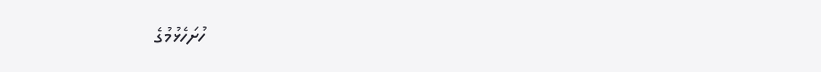ހުށަހެޅުމުގެ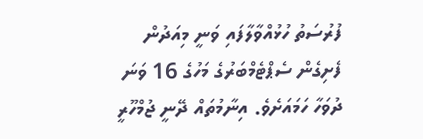ފުރުސަތު ހުޅުއްވާލާފައި ވަނީ މިއަދުން ފެށިގެން ސެޕްޓެމްބަރުގެ މަހުގެ 16 ވަނަ ދުވަހާ ހަމައަށެވެ. އިނާމުތައް ދޭނީ ޖުމްހޫރީ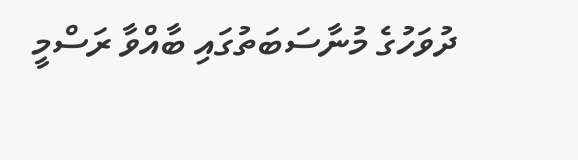ދުވަހުގެ މުނާސަބަތުގައި ބާއްވާ ރަސްމީ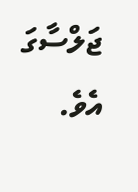ޖަލްސާގަ އެވެ.